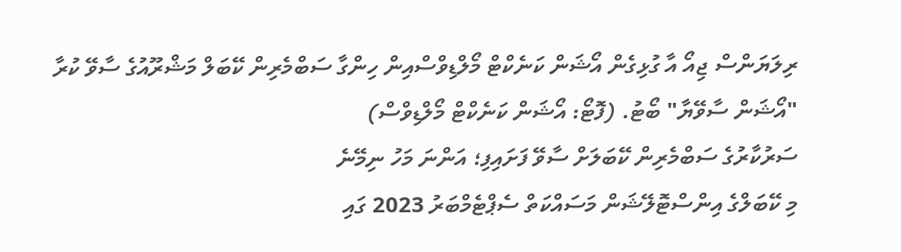ރިލަޔަންސް ޖިއޯ އާ ގުޅިގެން އޯޝަން ކަނެކްޓް މޯލްޑިވްސްއިން ހިންގާ ސަބްމެރިން ކޭބަލް މަޝްރޫއުގެ ސާވޭ ކުރާ "އޯޝަން ސާވޭޔާ" ބޯޓު. (ފޮޓޯ: އޯޝަން ކަނެކްޓް މޯލްޑިވްސް)
ސަރުކާރުގެ ސަބްމެރިން ކޭބަލަށް ސާވޭ ފަށައިފި؛ އަންނަ މަހު ނިމޭނެ
މި ކޭބަލްގެ އިންސްޓޮލޭޝަން މަސައްކަތް ސެޕްޓެމްބަރު 2023 ގައި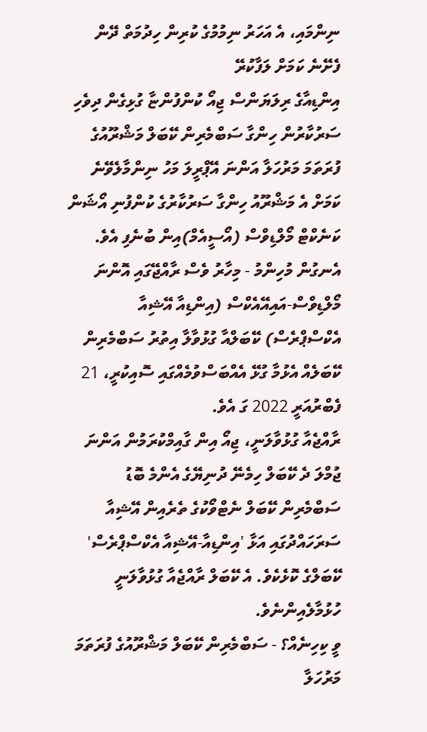ނިންމައި، އެ އަހަރު ނިމުމުގެ ކުރިން ހިދުމަތް ދޭން ފެށޭނެ ކަމަށް ލަފާކުރޭ
އިންޑިއާގެ ރިލަޔަންސް ޖިއޯ ކުންފުންޏާ ގުޅިގެން ދިވެހި ސަރުކާރުން ހިންގާ ސަބްމެރިން ކޭބަލް މަޝްރޫއުގެ ފުރަތަމަ މަރުހަލާ އަންނަ އޭޕްރީލަ މަހު ނިންމާލެވޭނެ ކަމަށް އެ މަޝްރޫއު ހިންގާ ސަރުކާރުގެ ކުންފުނި އޯޝަން ކަނެކްޓް މޯލްޑިވްސް (އޯސީއެމް)އިން ބުނެފި އެވެ.
އެނގުން މުހިންމު - މިހާރު ވެސް ރާއްޖޭގައި އޮންނަ މޯލްޑިވްސް-އައިއޭއެކްސް (އިންޑިއާ އޭޝިއާ އެކްސްޕްރެސް) ކޭބަލްއާ ގުޅުވާލާ އިތުރު ސަބްމެރިން ކޭބަލެއް އެޅުމާ ގުޅޭ އެއްބަސްވުމެއްގައި ސޮއިކުރީ، 21 ފެބްރުއަރީ 2022 ގަ އެވެ.
ރާއްޖެއާ ގުޅުވާލަނީ، ޖިއޯ އިން ގާއިމްކުރަމުން އަންނަ ޖުމްލަ ދެ ކޭބަލް ހިމެނޭ ދުނިޔޭގެ އެންމެ ބޮޑު ސަބްމެރިން ކޭބަލް ނެޓްވޯކުގެ ތެރެއިން އޭޝިއާ ސަރަހައްދުގައި އަޅާ 'އިންޑިއާ-އޭޝިއާ އެކްސްޕްރެސް' ކޭބަލްގެ ކޮޅެކެވެ. އެ ކޭބަލް ރާއްޖެއާ ގުޅުވާލަނީ ހުޅުމާލެއިންނެވެ.
ވީ ކިހިނެއް؟ - ސަބްމެރިން ކޭބަލް މަޝްރޫއުގެ ފުރަތަމަ މަރުހަލާ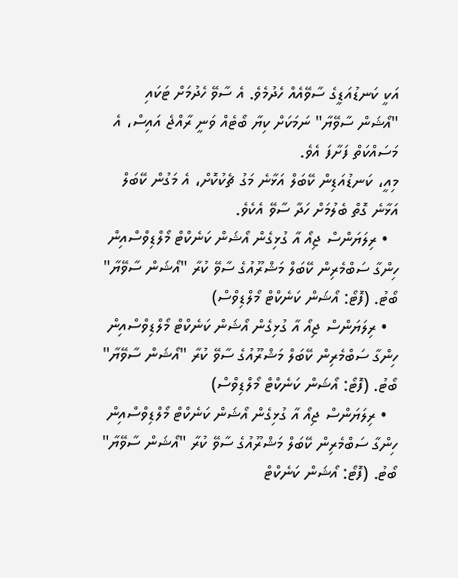އަކީ ކަނޑުއަޑީގެ ސާވޭއެއް ހެދުމެވެ. އެ ސާވޭ ހެދުމަށް ޓަކައި "އޯޝަން ސާވޭޔާ" ނަމަކަށް ކިޔާ ބޯޓެއް ވަނީ ރާއްޖެ އައިސް، އެ މަސައްކަތް ފަށާފަ އެވެ.
މިއީ، ކަނޑުއަޑިން ކޭބަލް އަޅާނެ މަގު ޗެކުކޮށް، އެ މަގުން ކޭބަލް އަޅާނެ ގޮތް ބެލުމަށް ހަދާ ސާވޭ އެކެވެ.
  • ރިލަޔަންސް ޖިއޯ އާ ގުޅިގެން އޯޝަން ކަނެކްޓް މޯލްޑިވްސްއިން ހިންގާ ސަބްމެރިން ކޭބަލް މަޝްރޫއުގެ ސާވޭ ކުރާ "އޯޝަން ސާވޭޔާ" ބޯޓު. (ފޮޓޯ: އޯޝަން ކަނެކްޓް މޯލްޑިވްސް)
  • ރިލަޔަންސް ޖިއޯ އާ ގުޅިގެން އޯޝަން ކަނެކްޓް މޯލްޑިވްސްއިން ހިންގާ ސަބްމެރިން ކޭބަލް މަޝްރޫއުގެ ސާވޭ ކުރާ "އޯޝަން ސާވޭޔާ" ބޯޓު. (ފޮޓޯ: އޯޝަން ކަނެކްޓް މޯލްޑިވްސް)
  • ރިލަޔަންސް ޖިއޯ އާ ގުޅިގެން އޯޝަން ކަނެކްޓް މޯލްޑިވްސްއިން ހިންގާ ސަބްމެރިން ކޭބަލް މަޝްރޫއުގެ ސާވޭ ކުރާ "އޯޝަން ސާވޭޔާ" ބޯޓު. (ފޮޓޯ: އޯޝަން ކަނެކްޓް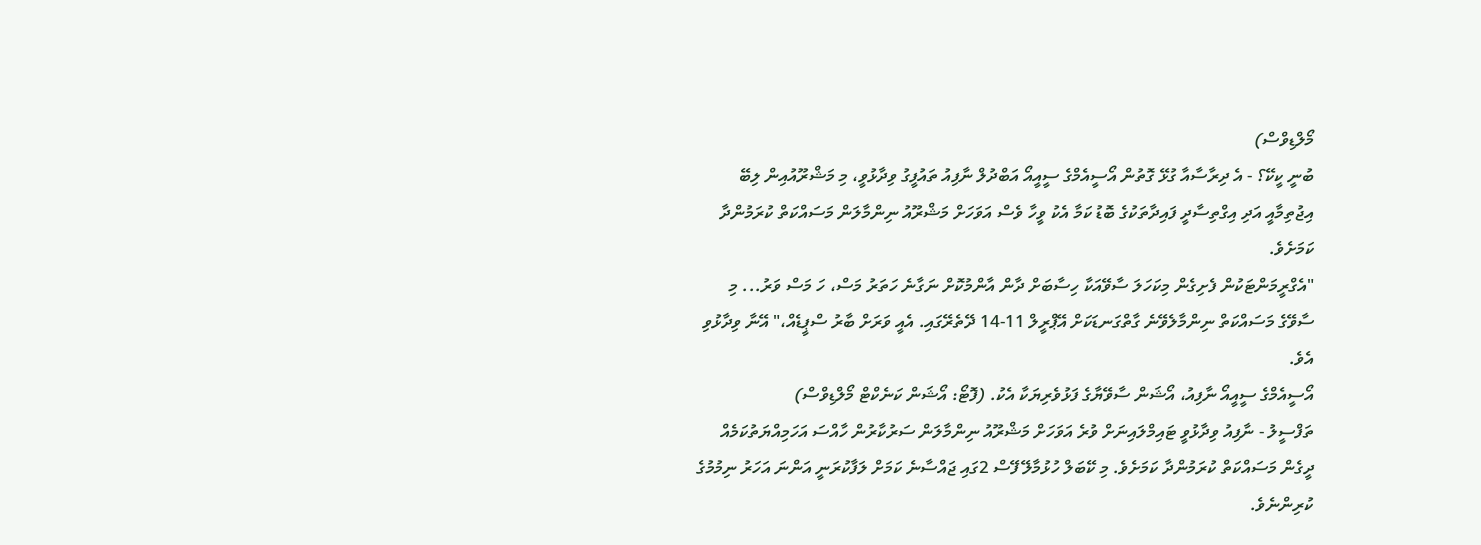މޯލްޑިވްސް)
ބުނީ ކީކޭ؟ - އެ ދިރާސާއާ ގުޅޭ ގޮތުން އޯސީއެމްގެ ސީއީއޯ އަބްދުލް ނާފިއު ތައުފީގު ވިދާޅުވީ، މި މަޝްރޫއުއިން ލިބޭ އިޖުތިމާއީ އަދި އިގްތިސާދީ ފައިދާތަކުގެ ބޮޑު ކަމާ އެކު ވީހާ ވެސް އަވަހަށް މަޝްރޫއު ނިންމާލަން މަސައްކަތް ކުރަމުންދާ ކަމަށެވެ.
"އެގްރީމަންޓަކުން ފެށިގެން މިކަހަލަ ސާވޭއަކާ ހިސާބަށް ދާން އާންމުކޮށް ނަގާނެ ހަތަރު މަސް، ހަ މަސް ވަރު... މި ސާވޭގެ މަސައްކަތް ނިންމާލެވޭނެ ގާތްގަނޑަކަށް އޭޕްރީލް 11-14 ދޭތެރޭގައި. އެއީ ވަރަށް ބާރު ސްޕީޑެއް،" އޭނާ ވިދާޅުވި އެވެ.
އޯސީއެމްގެ ސީއީއޯ ނާފިއު، އޯޝަން ސާވޭޔާގެ ފަޅުވެރިޔަކާ އެކު. (ފޮޓޯ: އޯޝަން ކަނެކްޓް މޯލްޑިވްސް)
ތަފްސީލު - ނާފިއު ވިދާޅުވީ ޓައިމްލައިނަށް ވުރެ އަވަހަށް މަޝްރޫއު ނިންމާލަން ސަރުކާރުން ހާއްސަ އަހަމިއްޔަތުކަމެއް ދީގެން މަސައްކަތް ކުރަމުންދާ ކަމަށެވެ. މި ކޭބަލް ހުޅުމާލޭ ފޭސް 2ގައި ޖައްސާނެ ކަމަށް ލަފާކުރަނީ އަންނަ އަހަރު ނިމުމުގެ ކުރިންނެވެ.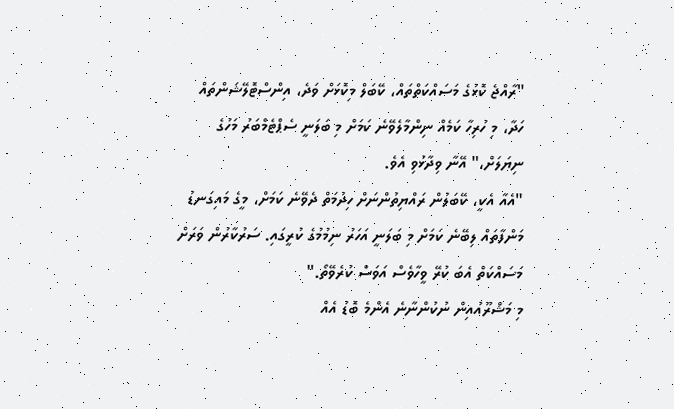"ރާއްޖެ ކޮޅުގެ މަސައްކަތްތައް، ކޭބަލް މިކޮޅަށް ވަދެ، އިންސްޓޮލޭޝަންތައް ހަދާ، މި ހުރިހާ ކަމެއް ނިންމާލެވޭނެ ކަމަށް މި ބަލަނީ ސެޕްޓެމްބަރު މަހުގެ ނިޔަލަށް،" އޭނާ ވިދާޅުވި އެވެ.
"އެއާ އެކީ، ކޭބަލުން ރައްޔިތުންނަށް ހިދުމަތް ދެވޭނެ ކަމަށް، މީގެ މައިގަނޑު މަންފާތައް ލިބޭނެ ކަމަށް މި ބަލަނީ އަހަރު ނިމުމުގެ ކުރީގައި. ސަރުކާރުން ވަރަށް މަސައްކަތް އެބަ ކުރޭ ވީހާވެސް އަވަސް ކުރެވޭތޯ."
މި މަޝްރޫއުއިން ނުކުންނާނެ އެންމެ ބޮޑު އެއް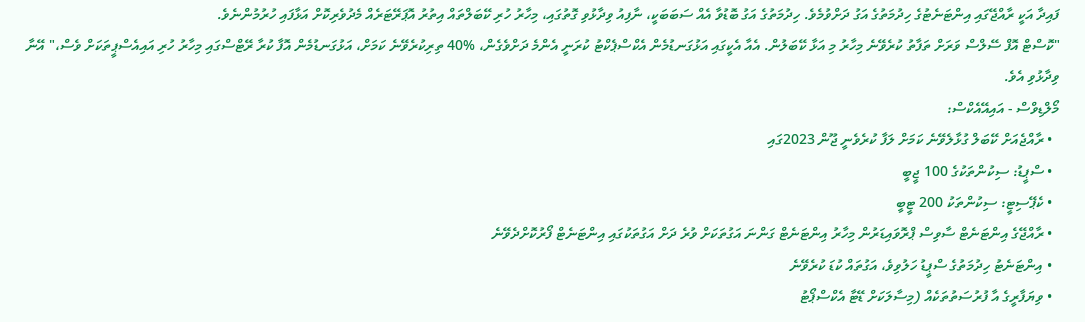ފައިދާ އަކީ ރާއްޖޭގައި އިންޓަނެޓުގެ ހިދުމަތުގެ އަގު ދަށްވުމެވެ. ހިދުމަތުގެ އަގު ބޮޑުވާ އެއް ސަބަބަކީ، ނާފިއު ވިދާޅުވި ގޮތުގައި، މިހާރު ހުރި ކޭބަލްތައް އިތުރު އޮޕަރޭޓަރެއް މެދުވެރިކޮށް އަޅާފައި ހުރުމުންނެވެ.
"ކޮސްޓް އޮފް ސޭލްސް ވަރަށް ތަފާތު ކުރެވޭނެ މިހާރު މި އަޅާ ކޭބަލުން. އެއާ އެކީގައި އަޅުގަނޑުމެން އެކްސްޕެކްޓު ކުރަނީ އެންމެ ދަށްވެގެން، %40 ތިރިކުރެވޭނެ ކަމަށް، އަޅުގަނޑުމެން އޮފާ ކުރާ ރޭޓްސްގައި މިހާރު ހުރި އައިއެސްޕީތަކަށް ވެސް،" އޭނާ ވިދާޅުވި އެވެ.
މޯލްޑިވްސް - އައިއޭއެކްސް:
  • ރާއްޖެއަށް ކޭބަލް ގުޅާލެވޭނެ ކަމަށް ލަފާ ކުރެވެނީ ޖޫން 2023ގައި
  • ސްޕީޑު: ސިކުންތަކުގެ 100 ޖީބީ
  • ކެޕޭސިޓީ: ސިކުންތަކު 200 ޓީބީ
  • ރާއްޖޭގެ އިންޓަނެޓް ސާވިސް ޕްރޮވައިޑަރުން މިހާރު އިންޓަނެޓް ގަންނަ އަގުތަކަށް ވުރެ ދަށް އަގުތަކުގައި އިންޓަނެޓް ފޯރުކޮށްދެވޭނެ
  • އިންޓަނެޓު ހިދުމަތުގެ ސްޕީޑު ހަލުވިވެ، އަގުތައް ކުޑަ ކުރެވޭނެ
  • ވިޔަފާރީގެ އާ ފުރުސަތުތަކެއް (މިސާލަކަށް ޑޭޓާ އެކްސްޕޯޓު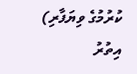ކުރުމުގެ ވިޔަފާރި)
އިތުރު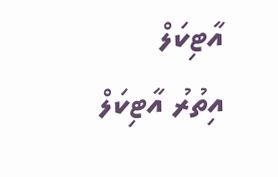އާޓިކަލް
އިތުރު އާޓިކަލް